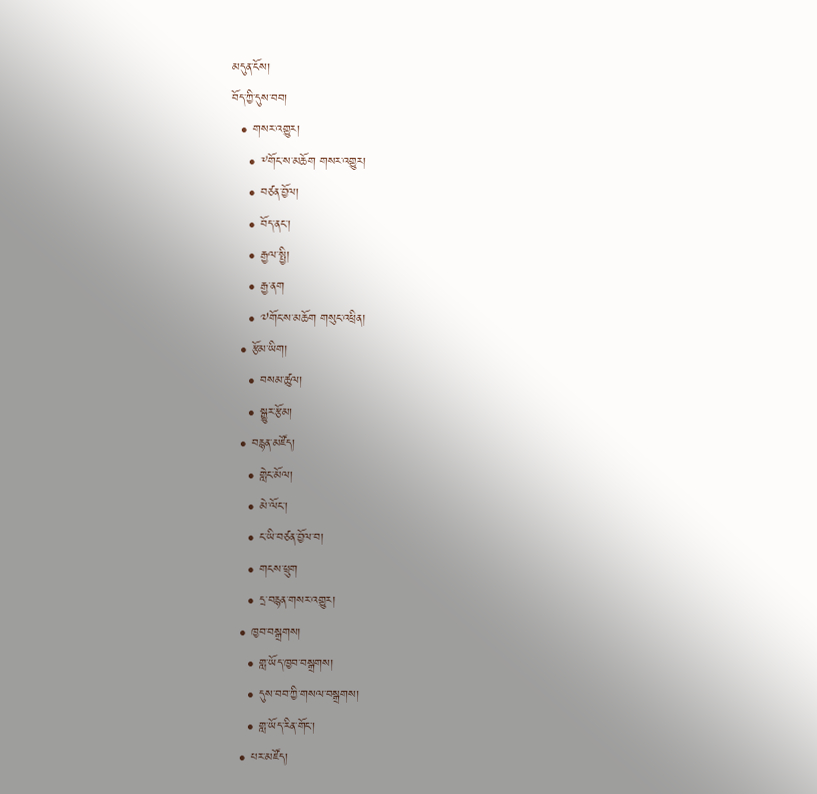མདུན་ངོས།
བོད་ཀྱི་དུས་བབ།
  • གསར་འགྱུར།
    • ༸གོང་ས་མཆོག གསར་འགྱུར།
    • བཙན་བྱོལ།
    • བོད་ནང་།
    • རྒྱལ་སྤྱི།
    • རྒྱ་ནག
    • ༧གོང་ས་མཆོག གསུང་འཕྲིན།
  • རྩོམ་ཡིག།
    • བསམ་ཚུལ།
    • སྒྱུར་རྩོམ།
  • བརྙན་མཛོད།
    • གླེང་མོལ།
    • མེ་ལོང་།
    • ང་ཡི་བཙན་བྱོལ་བ།
    • གངས་ཕྲུག
    • དྲ་བརྙན་གསར་འགྱུར།
  • ཁྱབ་བསྒྲགས།
    • གླ་ཡོད་ཁྱབ་བསྒྲགས།
    • དུས་བབ་ཀྱི་གསལ་བསྒྲགས།
    • གླ་ཡོད་རིན་གོང་།
  • པར་མཛོད།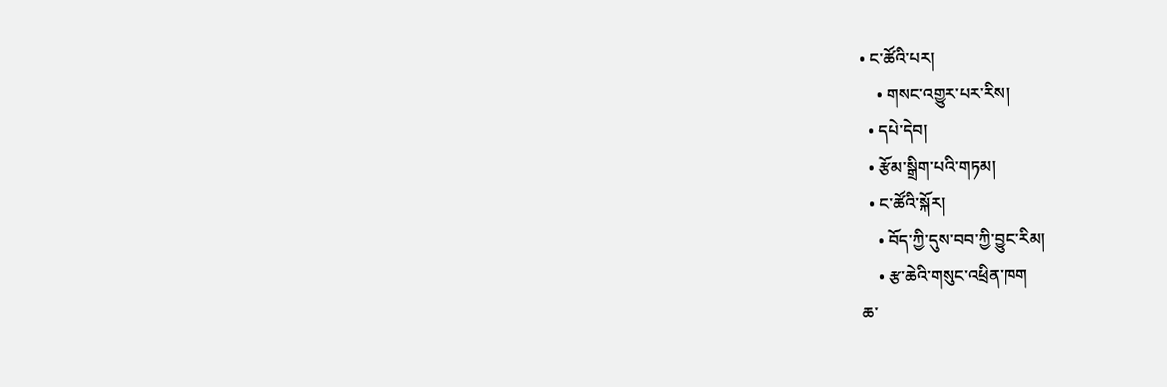• ང་ཚོའི་པར།
    • གསང་འགྱུར་པར་རིས།
  • དཔེ་དེབ།
  • རྩོམ་སྒྲིག་པའི་གཏམ།
  • ང་ཚོའི་སྐོར།
    • བོད་ཀྱི་དུས་བབ་ཀྱི་བྱུང་རིམ།
    • རྩ་ཆེའི་གསུང་འཕྲིན་ཁག
ཆ་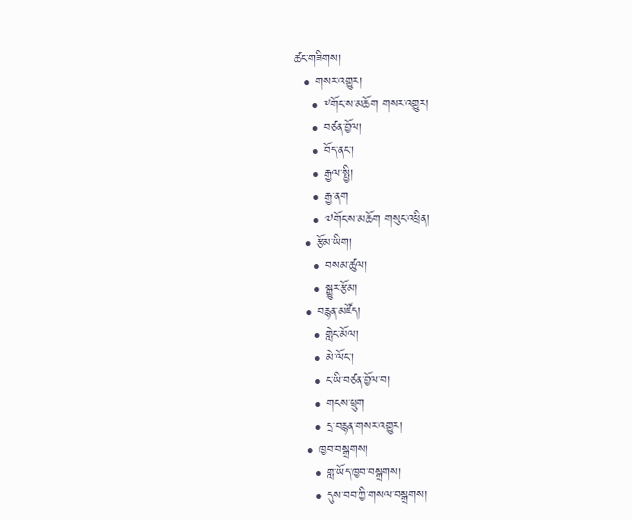ཚང་གཟིགས།
  • གསར་འགྱུར།
    • ༸གོང་ས་མཆོག གསར་འགྱུར།
    • བཙན་བྱོལ།
    • བོད་ནང་།
    • རྒྱལ་སྤྱི།
    • རྒྱ་ནག
    • ༧གོང་ས་མཆོག གསུང་འཕྲིན།
  • རྩོམ་ཡིག།
    • བསམ་ཚུལ།
    • སྒྱུར་རྩོམ།
  • བརྙན་མཛོད།
    • གླེང་མོལ།
    • མེ་ལོང་།
    • ང་ཡི་བཙན་བྱོལ་བ།
    • གངས་ཕྲུག
    • དྲ་བརྙན་གསར་འགྱུར།
  • ཁྱབ་བསྒྲགས།
    • གླ་ཡོད་ཁྱབ་བསྒྲགས།
    • དུས་བབ་ཀྱི་གསལ་བསྒྲགས།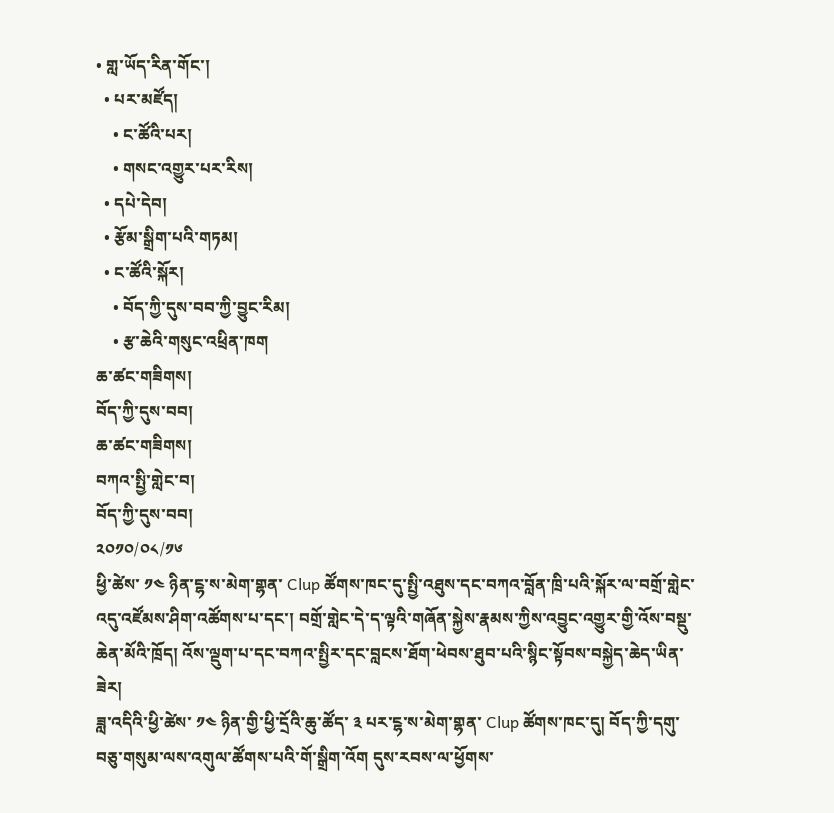• གླ་ཡོད་རིན་གོང་།
  • པར་མཛོད།
    • ང་ཚོའི་པར།
    • གསང་འགྱུར་པར་རིས།
  • དཔེ་དེབ།
  • རྩོམ་སྒྲིག་པའི་གཏམ།
  • ང་ཚོའི་སྐོར།
    • བོད་ཀྱི་དུས་བབ་ཀྱི་བྱུང་རིམ།
    • རྩ་ཆེའི་གསུང་འཕྲིན་ཁག
ཆ་ཚང་གཟིགས།
བོད་ཀྱི་དུས་བབ།
ཆ་ཚང་གཟིགས།
བཀའ་སྤྱི་གླེང་བ།
བོད་ཀྱི་དུས་བབ།
༢༠༡༠/༠༨/༡༦
ཕྱི་ཚེས་ ༡༤ ཉིན་ངྷ་ས་མེག་གྷན་ Clup ཚོགས་ཁང་དུ་སྤྱི་འཐུས་དང་བཀའ་བློན་ཁྲི་པའི་སྐོར་ལ་བགྲོ་གླེང་འདུ་འཛོམས་ཤིག་འཚོགས་པ་དང་། བགྲོ་གླེང་དེ་ད་ལྟའི་གཞོན་སྐྱེས་རྣམས་ཀྱིས་འབྱུང་འགྱུར་གྱི་འོས་བསྡུ་ཆེན་མོའི་ཁྲོད། འོས་ལྡུག་པ་དང་བཀའ་སྤྱིར་དང་བླངས་ཐོག་ཕེབས་ཐུབ་པའི་སྙིང་སྟོབས་བསྐྱེད་ཆེད་ཡིན་ཟེར།
ཟླ་འདིའི་ཕྱི་ཚེས་ ༡༤ ཉིན་གྱི་ཕྱི་དྲོའི་ཆུ་ཚོད་ ༣ པར་ངྷ་ས་མེག་གྷན་ Clup ཚོགས་ཁང་དུ། བོད་ཀྱི་དགུ་བཅུ་གསུམ་ལས་འགུལ་ཚོགས་པའི་གོ་སྒྲིག་འོག དུས་རབས་ལ་ཕྱོགས་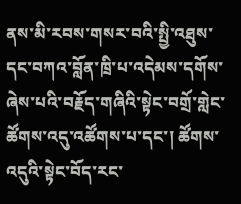ནས་མི་རབས་གསར་བའི་སྤྱི་འཐུས་དང་བཀའ་བློན་ཁྲི་པ་འདེམས་དགོས་ཞེས་པའི་བརྗོད་གཞིའི་སྟེང་བགྲོ་གླེང་ཚོགས་འདུ་འཚོགས་པ་དང་། ཚོགས་འདུའི་སྟེང་བོད་རང་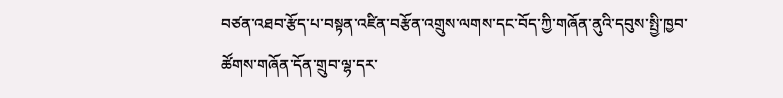བཙན་འཐབ་རྩོད་པ་བསྟན་འཛིན་བརྩོན་འགྲུས་ལགས་དང་བོད་ཀྱི་གཞོན་ནུའི་དབུས་སྤྱི་ཁྱབ་ཚོགས་གཞོན་དོན་གྲུབ་ལྷ་དར་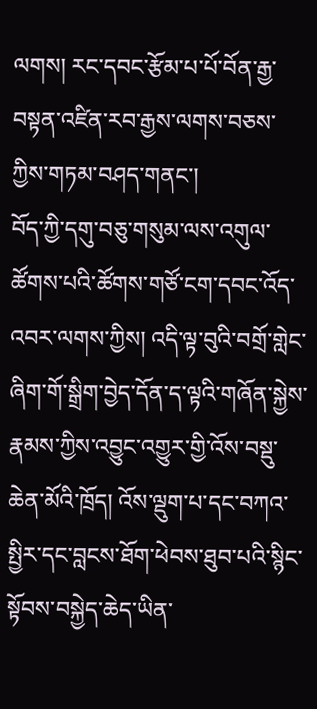ལགས། རང་དབང་རྩོམ་པ་པོ་བོན་རྒྱ་བསྟན་འཛིན་རབ་རྒྱས་ལགས་བཅས་ཀྱིས་གཏམ་བཤད་གནང་།
བོད་ཀྱི་དགུ་བཅུ་གསུམ་ལས་འགུལ་ཚོགས་པའི་ཚོགས་གཙོ་ངག་དབང་འོད་འབར་ལགས་ཀྱིས། འདི་ལྟ་བུའི་བགྲོ་གླེང་ཞིག་གོ་སྒྲིག་བྱེད་དོན་ད་ལྟའི་གཞོན་སྐྱེས་རྣམས་ཀྱིས་འབྱུང་འགྱུར་གྱི་འོས་བསྡུ་ཆེན་མོའི་ཁྲོད། འོས་ལྡུག་པ་དང་བཀའ་སྤྱིར་དང་བླངས་ཐོག་ཕེབས་ཐུབ་པའི་སྙིང་སྟོབས་བསྐྱེད་ཆེད་ཡིན་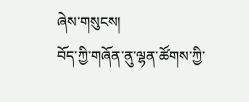ཞེས་གསུངས།
བོད་ཀྱི་གཞོན་ནུ་ལྷན་ཚོགས་ཀྱི་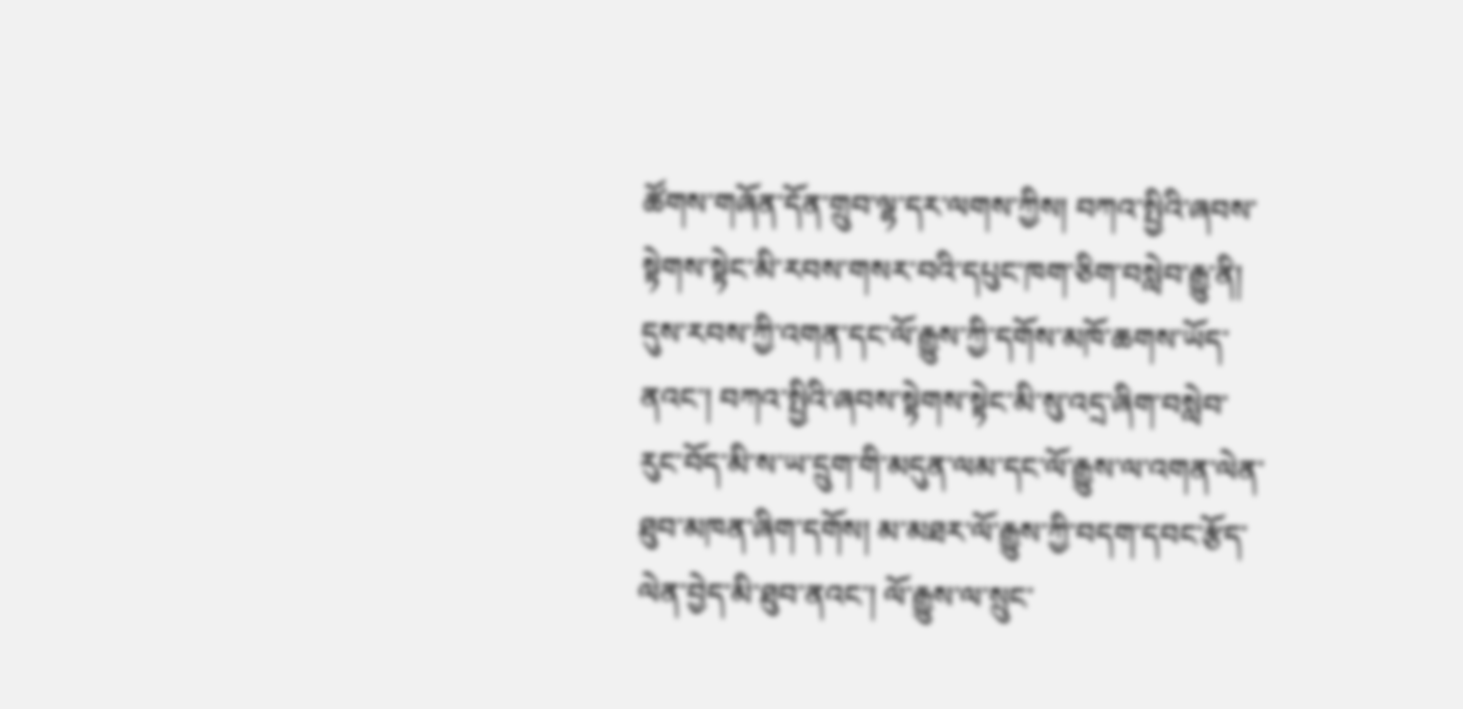ཚོགས་གཞོན་དོན་གྲུབ་ལྷ་དར་ལགས་ཀྱིས། བཀའ་སྤྱིའི་ཞབས་སྟེགས་སྟེང་མི་རབས་གསར་བའི་དཔུང་ཁག་ཅིག་བསླེབ་རྒྱུ་ནི། དུས་རབས་ཀྱི་འགན་དང་ལོ་རྒྱུས་ཀྱི་དགོས་མཁོ་ཆགས་ཡོད་ནའང་། བཀའ་སྤྱིའི་ཞབས་སྟེགས་སྟེང་མི་སུ་འདྲ་ཞིག་བསླེབ་རུང་བོད་མི་ས་ཡ་དྲུག་གི་མདུན་ལམ་དང་ལོ་རྒྱུས་ལ་འགན་ལེན་ཐུབ་མཁན་ཞིག་དགོས། མ་མཐར་ལོ་རྒྱུས་ཀྱི་བདག་དབང་རྩོད་ལེན་བྱེད་མི་ཐུབ་ནའང་། ལོ་རྒྱུས་ལ་སྲུང་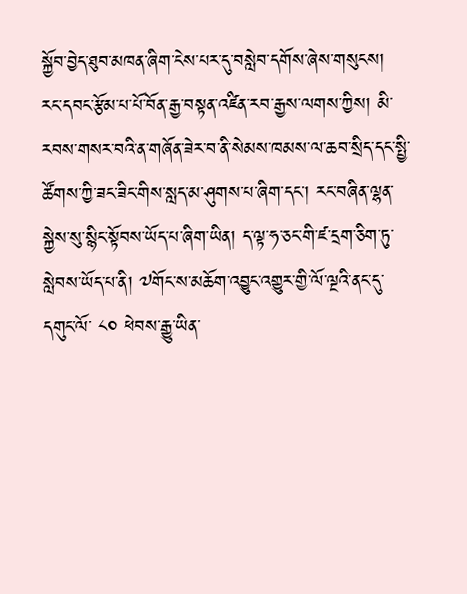སྐྱོབ་བྱེད་ཐུབ་མཁན་ཞིག་ངེས་པར་དུ་བསླེབ་དགོས་ཞེས་གསུངས།
རང་དབང་རྩོམ་པ་པོ་བོན་རྒྱ་བསྟན་འཛིན་རབ་རྒྱས་ལགས་ཀྱིས། མི་རབས་གསར་བའི་ན་གཞོན་ཟེར་བ་ནི་སེམས་ཁམས་ལ་ཆབ་སྲིད་དང་སྤྱི་ཚོགས་ཀྱི་ཟང་ཟིང་གིས་སླད་མ་ཤུགས་པ་ཞིག་དང་། རང་བཞིན་ལྷན་སྐྱེས་སུ་སྙིང་སྟོབས་ཡོད་པ་ཞིག་ཡིན། ད་ལྟ་ཧ་ཅང་གི་ཛ་དྲག་ཅིག་ཏུ་སླེབས་ཡོད་པ་ནི། ༧གོང་ས་མཆོག་འབྱུང་འགྱུར་གྱི་ལོ་ལྔའི་ནང་དུ་དགུང་ལོ་ ༨༠ ཕེབས་རྒྱུ་ཡིན་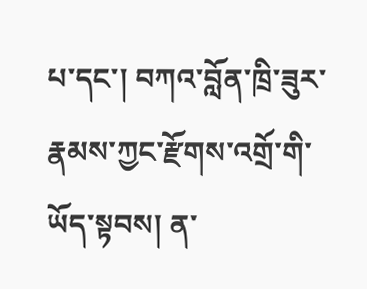པ་དང་། བཀའ་བློན་ཁྲི་ཟུར་རྣམས་ཀྱང་རྫོགས་འགྲོ་གི་ཡོད་སྟབས། ན་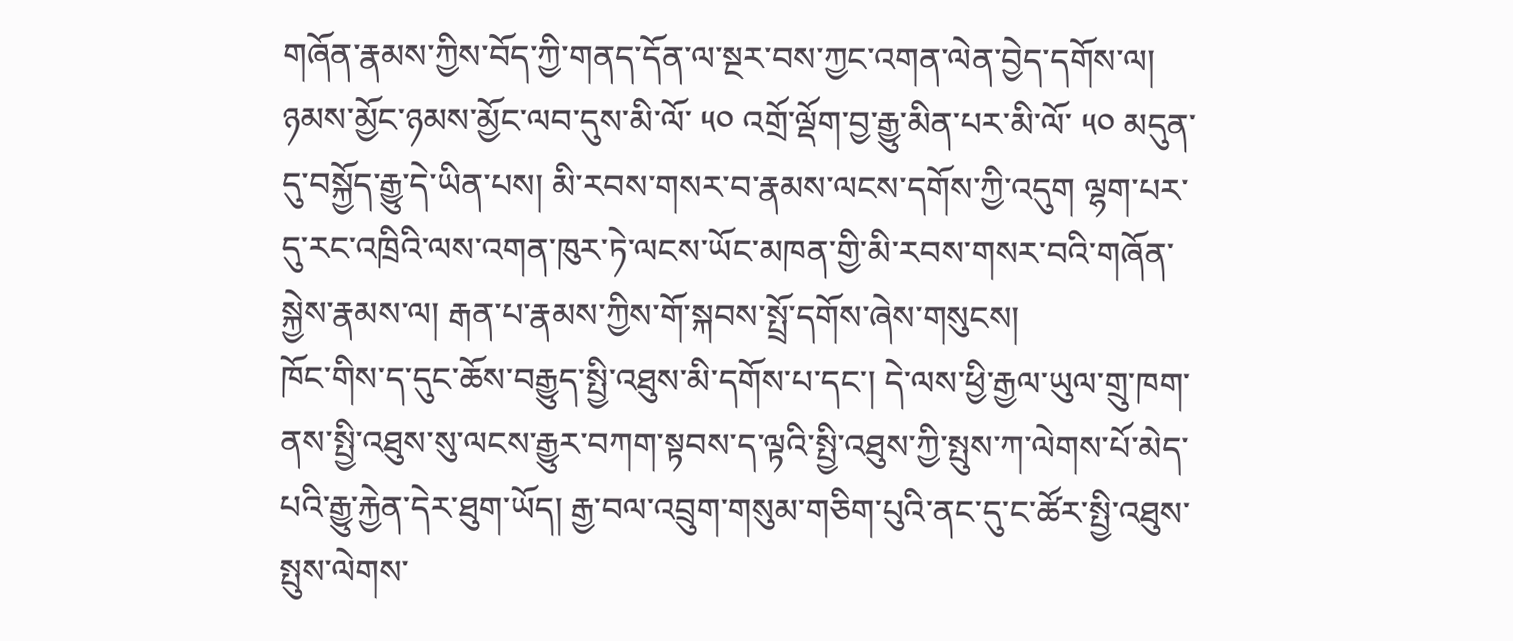གཞོན་རྣམས་ཀྱིས་བོད་ཀྱི་གནད་དོན་ལ་སྔར་བས་ཀྱང་འགན་ལེན་བྱེད་དགོས་ལ། ཉམས་མྱོང་ཉམས་མྱོང་ལབ་དུས་མི་ལོ་ ༥༠ འགྲོ་ལྡོག་བྱ་རྒྱུ་མིན་པར་མི་ལོ་ ༥༠ མདུན་དུ་བསྐྱོད་རྒྱུ་དེ་ཡིན་པས། མི་རབས་གསར་བ་རྣམས་ལངས་དགོས་ཀྱི་འདུག ལྷག་པར་དུ་རང་འཁྲིའི་ལས་འགན་ཁུར་ཏེ་ལངས་ཡོང་མཁན་གྱི་མི་རབས་གསར་བའི་གཞོན་སྐྱེས་རྣམས་ལ། རྒན་པ་རྣམས་ཀྱིས་གོ་སྐབས་སྤྲོ་དགོས་ཞེས་གསུངས།
ཁོང་གིས་ད་དུང་ཆོས་བརྒྱུད་སྤྱི་འཐུས་མི་དགོས་པ་དང་། དེ་ལས་ཕྱི་རྒྱལ་ཡུལ་གྲུ་ཁག་ནས་སྤྱི་འཐུས་སུ་ལངས་རྒྱུར་བཀག་སྟབས་ད་ལྟའི་སྤྱི་འཐུས་ཀྱི་སྤུས་ཀ་ལེགས་པོ་མེད་པའི་རྒྱུ་རྐྱེན་དེར་ཐུག་ཡོད། རྒྱ་བལ་འབྲུག་གསུམ་གཅིག་པུའི་ནང་དུ་ང་ཚོར་སྤྱི་འཐུས་སྤུས་ལེགས་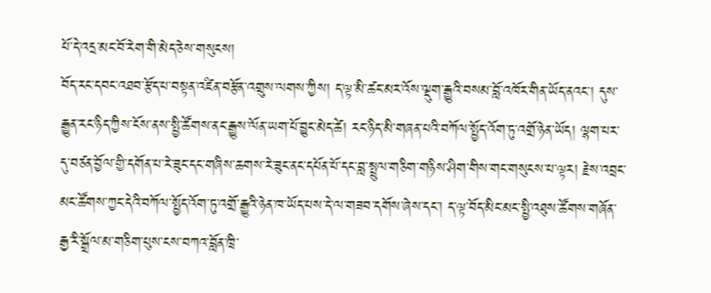པོ་དེ་འདྲ་མང་བོ་རེག་གི་མེད་ཅེས་གསུངས།
བོད་རང་དབང་འཐབ་རྩོད་པ་བསྟན་འཛིན་བརྩོན་འགྲུས་ལགས་ཀྱིས། ད་ལྟ་མི་ཚང་མར་འོས་ལྡུག་རྒྱུའི་བསམ་བློ་འཁོར་གིན་ཡོད་ནའང་། དུས་རྒྱུན་རང་ཉིད་ཀྱིས་ངོས་ནས་སྤྱི་ཚོགས་ནང་རྒྱུས་ལོན་ཡག་པོ་བྱུང་མེད་ཚེ། རང་ཉིད་མི་གཞན་པའི་བཀོལ་སྤྱོད་འོག་ཏུ་འགྲོ་ཉེན་ཡོད། ལྷག་པར་དུ་བཙན་བྱོལ་གྱི་དགོན་པ་རེ་ཟུང་དང་གཞིས་ཆགས་རེ་ཟུང་ནང་དཔོན་པོ་དང་བླ་སྤྲུལ་གཅིག་གཉིས་ཤིག་གིས་གང་གསུངས་པ་ལྟར། རྗེས་འབྲང་མང་ཚོགས་ཀྱང་དེའི་བཀོལ་སྤྱོད་འོག་ཏུ་འགྲོ་རྒྱུའི་ཉེན་ཁ་ཡོད་པས་དེ་ལ་གཟབ་དགོས་ཞེས་དང་། ད་ལྟ་བོད་མིང་མང་སྤྱི་འཐུས་ཚོགས་གཞོན་རྒྱ་རི་སྒྲོལ་མ་གཅིག་པུས་ངས་བཀའ་བློན་ཁྲི་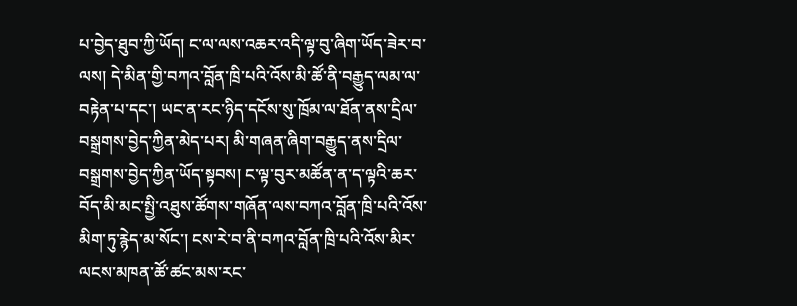པ་བྱེད་ཐུབ་ཀྱི་ཡོད། ང་ལ་ལས་འཆར་འདི་ལྟ་བུ་ཞིག་ཡོད་ཟེར་བ་ལས། དེ་མིན་གྱི་བཀའ་བློན་ཁྲི་པའི་འོས་མི་ཚོ་ནི་བརྒྱུད་ལམ་ལ་བརྟེན་པ་དང་། ཡང་ན་རང་ཉིད་དངོས་སུ་ཁྲོམ་ལ་ཐོན་ནས་དྲིལ་བསྒྲགས་བྱེད་ཀྱིན་མེད་པར། མི་གཞན་ཞིག་བརྒྱུད་ནས་དྲིལ་བསྒྲགས་བྱེད་ཀྱིན་ཡོད་སྟབས། ང་ལྟ་བུར་མཚོན་ན་ད་ལྟའི་ཆར་བོད་མི་མང་སྤྱི་འཐུས་ཚོགས་གཞོན་ལས་བཀའ་བློན་ཁྲི་པའི་འོས་མིག་ཏུ་རྙེད་མ་སོང་། ངས་རེ་བ་ནི་བཀའ་བློན་ཁྲི་པའི་འོས་མིར་ལངས་མཁན་ཚོ་ཚང་མས་རང་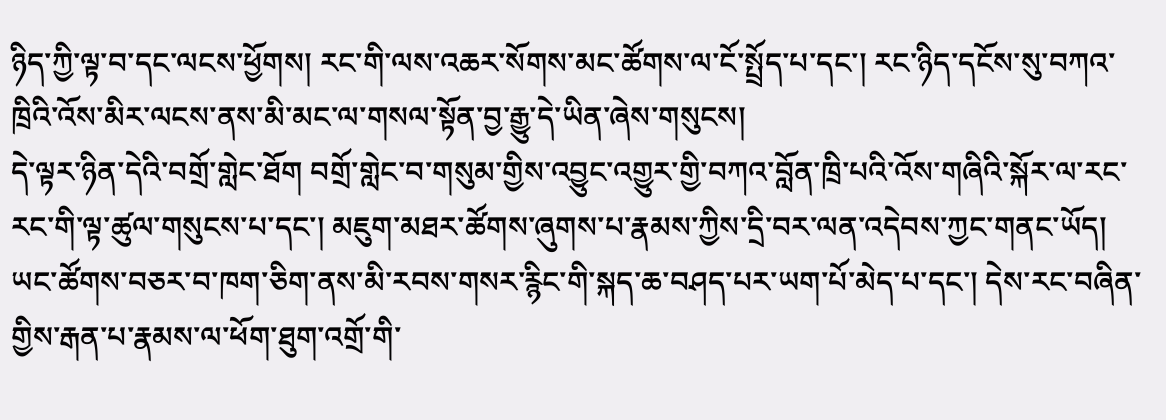ཉིད་ཀྱི་ལྟ་བ་དང་ལངས་ཕྱོགས། རང་གི་ལས་འཆར་སོགས་མང་ཚོགས་ལ་ངོ་སྤྲོད་པ་དང་། རང་ཉིད་དངོས་སུ་བཀའ་ཁྲིའི་འོས་མིར་ལངས་ནས་མི་མང་ལ་གསལ་སྟོན་བྱ་རྒྱུ་དེ་ཡིན་ཞེས་གསུངས།
དེ་ལྟར་ཉིན་དེའི་བགྲོ་གླེང་ཐོག བགྲོ་གླེང་བ་གསུམ་གྱིས་འབྱུང་འགྱུར་གྱི་བཀའ་བློན་ཁྲི་པའི་འོས་གཞིའི་སྐོར་ལ་རང་རང་གི་ལྟ་ཚུལ་གསུངས་པ་དང་། མཇུག་མཐར་ཚོགས་ཞུགས་པ་རྣམས་ཀྱིས་དྲི་བར་ལན་འདེབས་ཀྱང་གནང་ཡོད། ཡང་ཚོགས་བཅར་བ་ཁག་ཅིག་ནས་མི་རབས་གསར་རྙིང་གི་སྐད་ཆ་བཤད་པར་ཡག་པོ་མེད་པ་དང་། དེས་རང་བཞིན་གྱིས་རྒན་པ་རྣམས་ལ་ཕོག་ཐུག་འགྲོ་གི་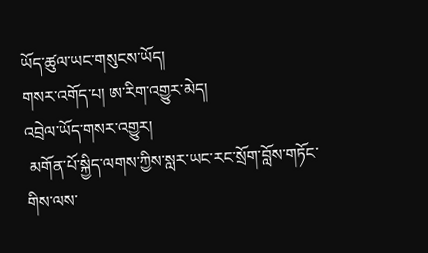ཡོད་ཚུལ་ཡང་གསུངས་ཡོད།
གསར་འགོད་པ། ཨ་རིག་འགྱུར་མེད།
འབྲེལ་ཡོད་གསར་འགྱུར།
 མགོན་པོ་སྐྱིད་ལགས་ཀྱིས་སླར་ཡང་རང་སྲོག་བློས་གཏོང་གིས་ལས་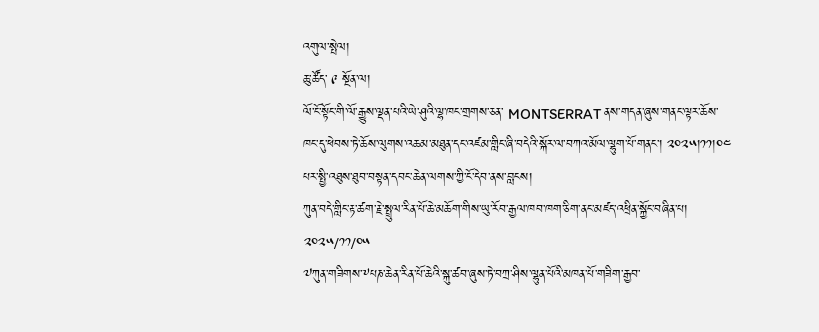འགུལ་སྤེལ།
ཆུ་ཚོད་ ༩ སྔོན་ལ།
ལོ་ངོ་སྟོང་གི་ལོ་རྒྱུས་ལྡན་པའི་ཡེ་ཤུའི་ལྷ་ཁང་གྲགས་ཅན་ MONTSERRAT ནས་གདན་ཞུས་གནང་ལྟར་ཆོས་ཁང་དུ་ཕེབས་ཏེ་ཆོས་ལུགས་འཆམ་མཐུན་དང་འཛམ་གླིང་ཞི་བདེའི་སྐོར་ལ་བཀའ་མོལ་ལྷུག་པོ་གནང་། ༢༠༢༥།༡༡།༠༤ པར་སྤྱི་འཐུས་ཐུབ་བསྟན་དབང་ཆེན་ལགས་ཀྱི་ངོ་དེབ་ནས་བླངས།
ཀུན་བདེ་གླིང་རྟ་ཚག་རྗེ་སྤྲུལ་རིན་པོ་ཆེ་མཆོག་གིས་ཡུ་རོབ་རྒྱལ་ཁབ་ཁག་ཅིག་ནང་མཛད་འཕྲིན་སྐྱོང་བཞིན་པ།
༢༠༢༥/༡༡/༠༥
༧ཀུན་གཟིགས་༸པཎ་ཆེན་རིན་པོ་ཆེའི་སྐུ་ཚབ་ཞུས་ཏེ་བཀྲ་ཤིས་ལྷུན་པོའི་མཁན་པོ་གཟིག་རྒྱབ་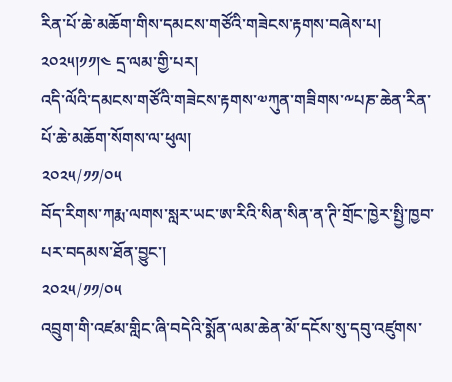རིན་པོ་ཆེ་མཆོག་གིས་དམངས་གཙོའི་གཟེངས་རྟགས་བཞེས་པ། ༢༠༢༥།༡༡།༤ དྲ་ལམ་གྱི་པར།
འདི་ལོའི་དམངས་གཙོའི་གཟེངས་རྟགས་༧ཀུན་གཟིགས་༸པཎ་ཆེན་རིན་པོ་ཆེ་མཆོག་སོགས་ལ་ཕུལ།
༢༠༢༥/༡༡/༠༥
བོད་རིགས་ཀརྨ་ལགས་སླར་ཡང་ཨ་རིའི་སིན་སིན་ན་ཊི་གྲོང་ཁྱེར་སྤྱི་ཁྱབ་པར་བདམས་ཐོན་བྱུང་།
༢༠༢༥/༡༡/༠༥
འབྲུག་གི་འཛམ་གླིང་ཞི་བདེའི་སྨོན་ལམ་ཆེན་མོ་དངོས་སུ་དབུ་འཛུགས་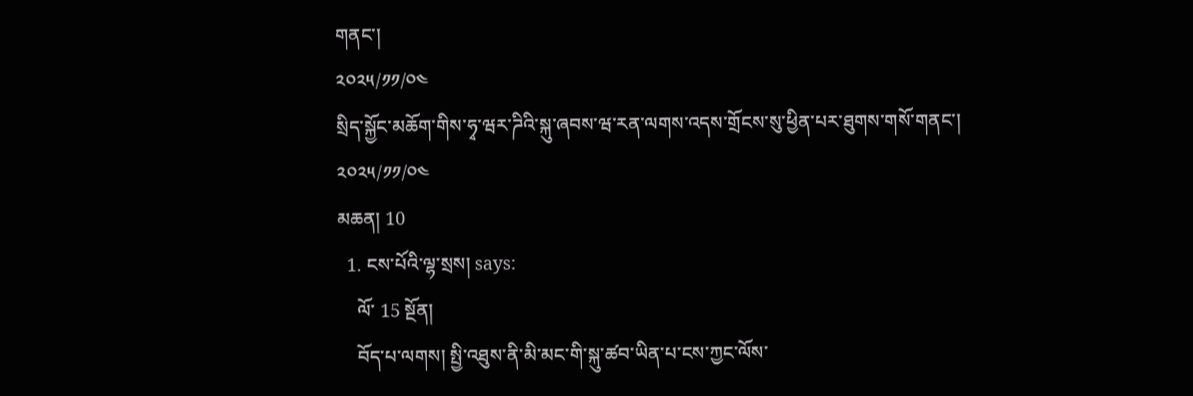གནང་།
༢༠༢༥/༡༡/༠༤
སྲིད་སྐྱོང་མཆོག་གིས་ཧྭ་ཝར་ཌིའི་སྐུ་ཞབས་ཝ་རན་ལགས་འདས་གྲོངས་སུ་ཕྱིན་པར་ཐུགས་གསོ་གནང་།
༢༠༢༥/༡༡/༠༤
མཆན། 10
  1. ངས་པོའི་ལྷ་སྲས། says:
    ལོ་ 15 སྔོན།
    བོད་པ་ལགས། སྤྱི་འཐུས་ནི་མི་མང་གི་སྐུ་ཚབ་ཡིན་པ་ངས་ཀྱང་ལོས་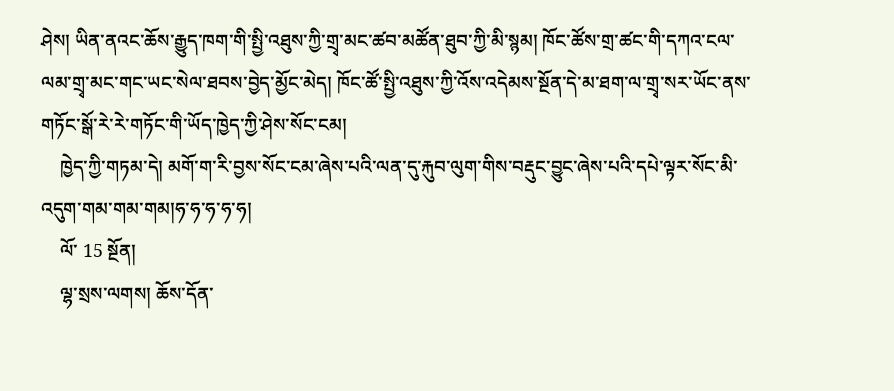ཤེས། ཡིན་ནའང་ཆོས་རྒྱུད་ཁག་གི་སྤྱི་འཐུས་ཀྱི་གྲྭ་མང་ཚབ་མཚོན་ཐུབ་ཀྱི་མི་སྙམ། ཁོང་ཚོས་གྲ་ཚང་གི་དཀའ་ངལ་ལམ་གྲྭ་མང་གང་ཡང་སེལ་ཐབས་བྱེད་མྱོང་མེད། ཁོང་ཚོ་སྤྱི་འཐུས་ཀྱི་འོས་འདེམས་སྔོན་དེ་མ་ཐག་ལ་གྲྭ་སར་ཡོང་ནས་གཏོང་སྒོ་རེ་རེ་གཏོང་གི་ཡོད་ཁྱེད་ཀྱི་ཤེས་སོང་ངམ།
    ཁྱེད་ཀྱི་གཏམ་དེ། མགོ་ག་རི་བྱས་སོང་ངམ་ཞེས་པའི་ལན་དུ་རྐུབ་ལུག་གིས་བརྡུང་བྱུང་ཞེས་པའི་དཔེ་ལྟར་སོང་མི་འདུག་གམ་གམ་གམ།ཧ་ཧ་ཧ་ཧ་ཧ།
    ལོ་ 15 སྔོན།
    ལྷ་སྲས་ལགས། ཆོས་དོན་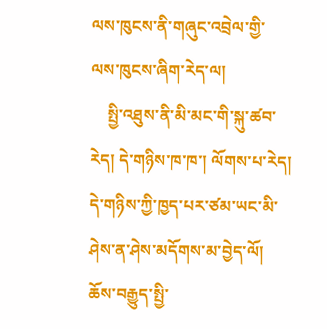ལས་ཁུངས་ནི་གཞུང་འབྲེལ་གྱི་ལས་ཁུངས་ཞིག་རེད་ལ།
    སྤྱི་འཐུས་ནི་མི་མང་གི་སྐུ་ཚབ་རེད། དེ་གཉིས་ཁ་ཁ་། ལོགས་པ་རེད། དེ་གཉིས་ཀྱི་ཁྱད་པར་ཙམ་ཡང་མི་ཤེས་ན་ཤེས་མདོགས་མ་བྱེད་ལོ། ཆོས་བརྒྱུད་སྤྱི་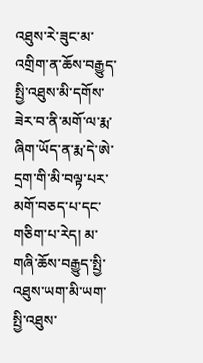འཐུས་རེ་ཟུང་མ་འགྲིག་ན་ཆོས་བརྒྱུད་སྤྱི་འཐུས་མི་དགོས་ཟེར་བ་ནི་མགོ་ལ་རྨ་ཞིག་ཡོད་ན་རྨ་དེ་ཨེ་དྲག་གི་མི་བལྟ་པར་མགོ་བཅད་པ་དང་གཅིག་པ་རེད། མ་གཞི་ཆོས་བརྒྱུད་སྤྱི་འཐུས་ཡག་མི་ཡག་སྤྱི་འཐུས་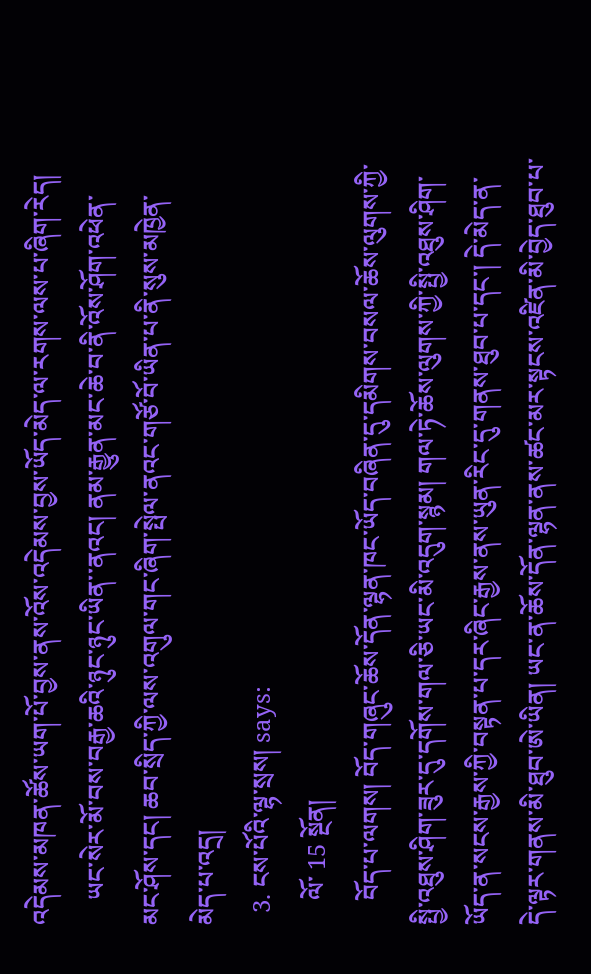འདེམས་མཁན་ཚོས་ཡག་པོ་བྱས་ནས་འོས་འདེམས་བྱས་ཡོད་མེད་ལ་རགས་ལས་པ་ཞིག་རེད།
    ཡང་སེར་མོ་བས་བརྒྱ་ཆའི་ཉུང་ཉུང་ཡིན་་ནའང། ནམ་རྒྱུན་མང་ཆེ་བ་ནི་འོས་ཤོག་འཕེན་མང་ཤོས་དང། ཆབ་སྲིད་ཀྱི་ལས་འགུལ་གང་ཞིག་སྤེལ་ནའང་གཙོ་བོ་ཡིན་པ་ནི་སུས་མཁྱེན་མེད་པ་འདྲ།
  3. ངས་པོའི་ལྷ་སྲས། says:
    ལོ་ 15 སྔོན།
    བོད་པ་ལགས། བོད་གཞུང་ཆོས་དོན་ལྷན་ཁང་ཡོད་བཞིན་དུ་དམིགས་བསལ་ཆོས་ལུགས་ཀྱི་སྤྱི་འཐུས་ཤིག་ཟུར་དུ་དགོས་གལ་ཅི་ཡང་མི་འདུག་སྙམ། གལ་ཏེ་ཆོས་ལུགས་ཀྱི་སྤྱི་འཐུས་ཤིག་ཡོད་ན་སངས་རྒྱས་ཀྱི་བསྟན་པ་དར་ཞིང་རྒྱས་ནས་ཡུན་རིང་དུ་གནས་ཐུབ་པ་དང་། དེ་མེད་ན་དེ་ལྟར་གནས་མི་ཐུབ་ཨེ་ཡིན། ཡང་ན་ཆོས་དོན་ལྷན་ནས་ཚང་མར་སྟངས་འཛིན་མི་བྱེད་ཐུབ་པ་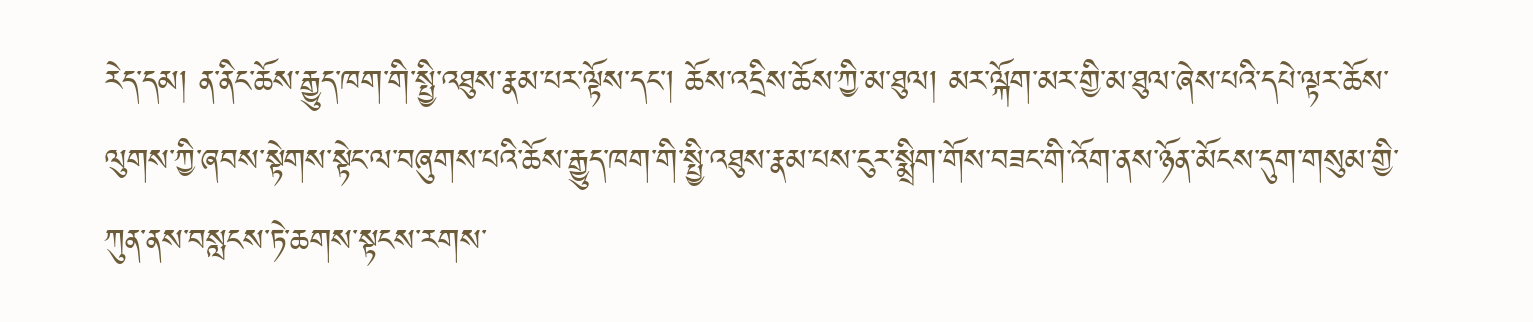རེད་དམ། ན་ནིང་ཆོས་རྒྱུད་ཁག་གི་སྤྱི་འཐུས་རྣམ་པར་ལྟོས་དང། ཆོས་འདྲིས་ཆོས་ཀྱི་མ་ཐུལ། མར་ལྐོག་མར་གྱི་མ་ཐུལ་ཞེས་པའི་དཔེ་ལྟར་ཆོས་ལུགས་ཀྱི་ཞབས་སྟེགས་སྟེང་ལ་བཞུགས་པའི་ཆོས་རྒྱུད་ཁག་གི་སྤྱི་འཐུས་རྣམ་པས་ངུར་སྨྲིག་གོས་བཟང་གི་འོག་ནས་ཉོན་མོངས་དུག་གསུམ་གྱི་ཀུན་ནས་བསླངས་ཏེ་ཆགས་སྟངས་རགས་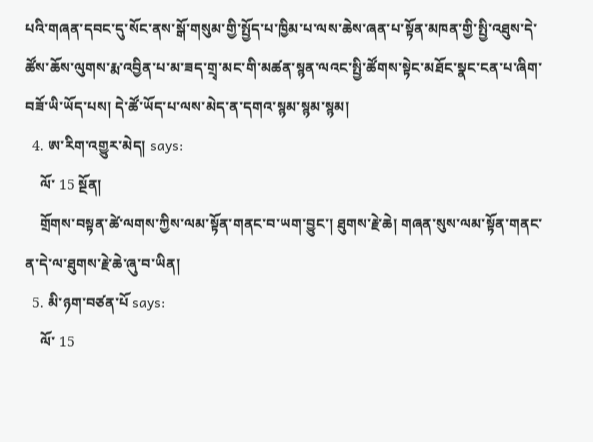པའི་གཞན་དབང་དུ་སོང་ནས་སྒོ་གསུམ་གྱི་སྤྱོད་པ་ཁྱིམ་པ་ལས་ཆེས་ཞན་པ་སྟོན་མཁན་གྱི་སྤྱི་འཐུས་དེ་ཚོས་ཆོས་ལུགས་རྨ་འབྱིན་པ་མ་ཟད་གྲྭ་མང་གི་མཚན་སྙན་ལའང་སྤྱི་ཚོགས་སྟེང་མཐོང་སྣང་ངན་པ་ཞིག་བཟོ་ཡི་ཡོད་པས། དེ་ཚོ་ཡོད་པ་ལས་མེད་ན་དགའ་སྙམ་སྙམ་སྙམ།
  4. ཨ་རིག་འགྱུར་མེད། says:
    ལོ་ 15 སྔོན།
    གྲོགས་བསྟན་ཚེ་ལགས་ཀྱིས་ལམ་སྟོན་གནང་བ་ཡག་བྱུང་། ཐུགས་རྗེ་ཆེ། གཞན་སུས་ལམ་སྟོན་གནང་ན་དེ་ལ་ཐུགས་རྗེ་ཆེ་ཞུ་བ་ཡིན།
  5. མི་ཉག་བཙན་པོ says:
    ལོ་ 15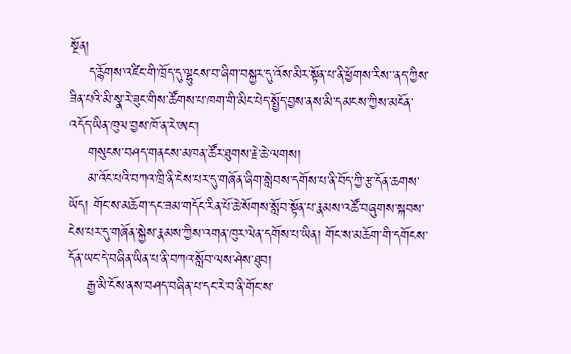སྔོན།
    ད་རྙོགས་འཛིང་གི་ཁྲོད་དུ་ལྷུངས་བ་ཞིག་བསྐྱར་དུ་འོས་མིར་སྟོན་པ་ནི་ཕྱོགས་རིས་་ནད་ཀྱིས་ཟིན་པའི་མི་སྣ་རེ་ཟུང་གིས་ཚོགས་པ་ཁག་གི་མིང་པེད་སྤྱོད་བྱས་ནས་མི་དམངས་ཀྱིས་མངོན་འདོད་ཡིན་ཁུལ་བྱས་ཁོ་ན་རེ་ཨང་།
    གསུངས་བཤད་གནངས་མཁན་ཚོར་ཐུགས་རྗེ་ཆེ་ལགས།
    མ་འོང་པའི་བཀའ་ཁྲི་ནི་ངེས་པར་དུ་གཞོན་ཞིག་སླེབས་དགོས་པ་ནི་བོད་ཀྱི་རྩ་དོན་ཆགས་ཡོད། གོང་ས་མཆོག་དང་ཟམ་གདོང་རིན་པོ་ཆེ་སོགས་སློབ་སྟོན་པ་རྣམས་འཚོ་བཞུགས་སྐབས་ངེས་པར་དུ་གཞོན་སྐྱེས་རྣམས་ཀྱིས་འགན་ཁུར་ལེན་དགོས་པ་ཡིན། གོང་ས་མཆོག་གི་དགོངས་དོན་ཡང་དེ་བཞིན་ཡིན་པ་ནི་བཀའ་སློབ་ལས་ཤེས་ཐུབ།
    རྒྱ་མི་ངོས་ནས་བཤད་བཞིན་པ་དང་རེ་བ་ནི་གོང་ས་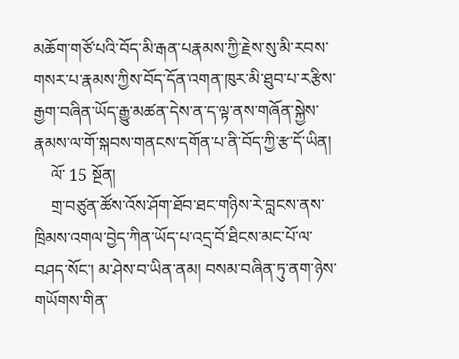མཆོག་གཙོ་པའི་བོད་མི་རྒན་པརྣམས་ཀྱི་རྗེས་སུ་མི་རབས་གསར་པ་རྣམས་ཀྱིས་བོད་དོན་འགན་ཁུར་མི་ཐུབ་པ་རརྩིས་རྒྱག་བཞིན་ཡོད་རྒྱུ་མཚན་དེས་ན་ད་ལྟ་ནས་གཞོན་སྐྱེས་རྣམས་ལ་གོ་སྐབས་གནངས་དགོན་པ་ནི་བོད་ཀྱི་རྩ་དོ་ཡིན།
    ལོ་ 15 སྔོན།
    གྲ་བཙུན་ཚོས་འོས་ཤོག་ཐོབ་ཐང་གཉིས་རེ་བླངས་ནས་ཁྲིམས་འགལ་བྱེད་ཀིན་ཡོད་པ་འདྲ་བོ་ཐིངས་མང་པོ་ལ་བཤད་སོང་། མ་ཤེས་བ་ཡིན་ནམ། བསམ་བཞིན་ཏུ་ནག་ཉེས་གཡོགས་གིན་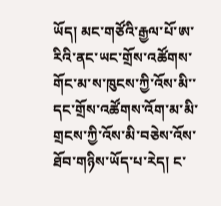ཡོད། མང་གཙོའི་རྒྱལ་པོ་ཨ་རིའི་ནང་ཡང་གྲོས་འཚོགས་གོང་མ་ས་ཁུངས་ཀྱི་འོས་མི་་དང་གྲོས་འཚོགས་འོག་མ་མི་གྲངས་ཀྱི་འོས་མི་བཅེས་འོས་ཐོབ་གཉིས་ཡོད་པ་རེད། ང་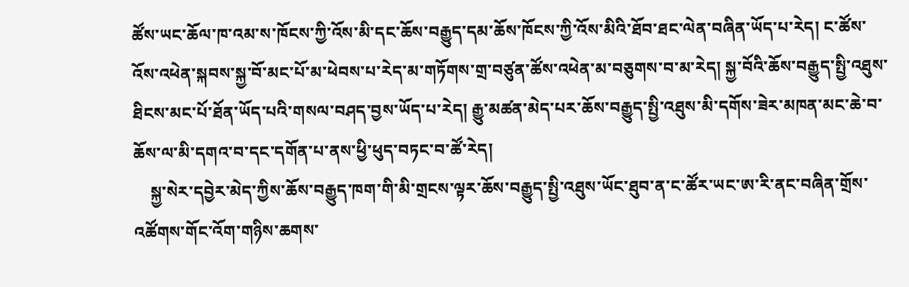ཚོས་ཡང་ཆོལ་ཁ་འམ་ས་ཁོངས་ཀྱི་འོས་མི་དང་ཆོས་བརྒྱུད་དམ་ཆོས་ཁོངས་ཀྱི་འོས་མིའི་ཐོབ་ཐང་ལེན་བཞིན་ཡོད་པ་རེད། ང་ཚོས་འོས་འཕེན་སྐབས་སྐྱ་བོ་མང་པོ་མ་ཕེབས་པ་རེད་མ་གཏོགས་གྲ་བཙུན་ཚོས་འཕེན་མ་བཅུགས་བ་མ་རེད། སྐྱ་བོའི་ཆོས་བརྒྱུད་སྤྱི་འཐུས་ཐིངས་མང་པོ་ཐོན་ཡོད་པའི་གསལ་བཤད་བྱས་ཡོད་པ་རེད། རྒྱུ་མཚན་མེད་པར་ཆོས་བརྒྱུད་སྤྱི་འཐུས་མི་དགོས་ཟེར་མཁན་མང་ཆེ་བ་ཆོས་ལ་མི་དགའ་བ་དང་དགོན་པ་ནས་ཕྱི་ཕུད་བཏང་བ་ཚོ་རེད།
    སྐྱ་སེར་དབྱེར་མེད་ཀྱིས་ཆོས་བརྒྱུད་ཁག་གི་མི་གྲངས་ལྟར་ཆོས་བརྒྱུད་སྤྱི་འཐུས་ཡོང་ཐུབ་ན་ང་ཚོར་ཡང་ཨ་རི་ནང་བཞིན་གྲོས་འཚོགས་གོང་འོག་གཉིས་ཆགས་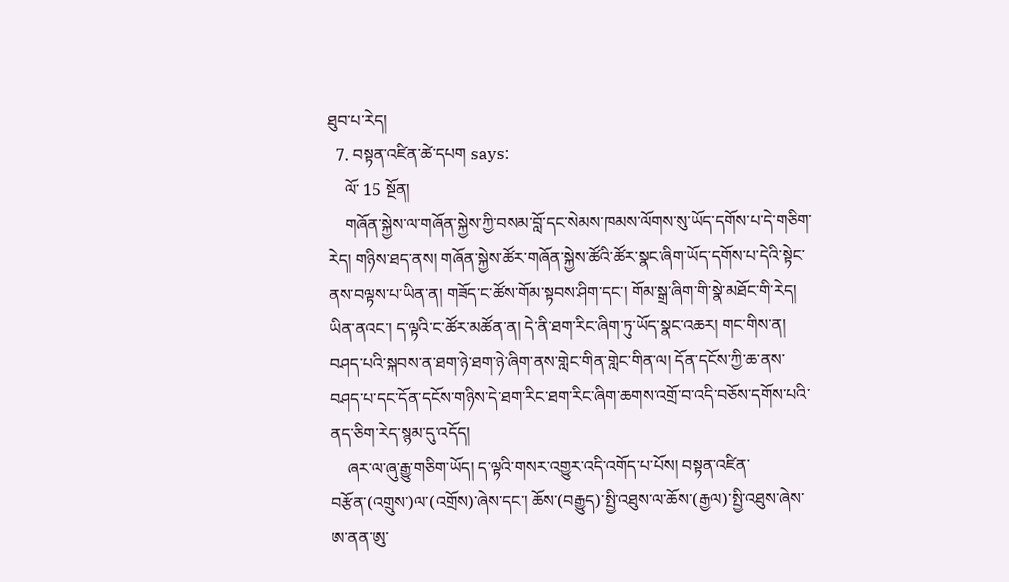ཐུབ་པ་རེད།
  7. བསྟན་འཛིན་ཚེ་དཔག says:
    ལོ་ 15 སྔོན།
    གཞོན་སྐྱེས་ལ་གཞོན་སྐྱེས་ཀྱི་བསམ་བློ་དང་སེམས་ཁམས་ལོགས་སུ་ཡོད་དགོས་པ་དེ་གཅིག་རེད། གཉིས་ཐད་ནས། གཞོན་སྐྱེས་ཚོར་གཞོན་སྐྱེས་ཚོའི་ཚོར་སྣང་ཞིག་ཡོད་དགོས་པ་དེའི་སྟེང་ནས་བལྟས་པ་ཡིན་ན། གཟོད་ང་ཚོས་གོམ་སྟབས་ཤིག་དང་། གོམ་སྒྲ་ཞིག་གི་སྣེ་མཐོང་གི་རེད། ཡིན་ནའང་། ད་ལྟའི་ང་ཚོར་མཚོན་ན། དེ་ནི་ཐག་རིང་ཞིག་ཏུ་ཡོད་སྣང་འཆར། གང་གིས་ན། བཤད་པའི་སྐབས་ན་ཐག་ཉེ་ཐག་ཉེ་ཞིག་ནས་གླེང་གིན་གླེང་གིན་ལ། དོན་དངོས་ཀྱི་ཆ་ནས་བཤད་པ་དང་དོན་དངོས་གཉིས་དེ་ཐག་རིང་ཐག་རིང་ཞིག་ཆགས་འགྲོ་བ་འདི་བཅོས་དགོས་པའི་ནད་ཅིག་རེད་སྙམ་དུ་འདོད།
    ཞར་ལ་ཞུ་རྒྱུ་གཅིག་ཡོད། ད་ལྟའི་གསར་འགྱུར་འདི་འགོད་པ་པོས། བསྟན་འཛིན་བརྩོན་(འགྲུས་)ལ་(འགྲོས)་ཞེས་དང་། ཆོས་(བརྒྱུད)་སྤྱི་འཐུས་ལ་ཆོས་(རྒྱལ)་སྤྱི་འཐུས་ཞེས་ཨ་ནན་ཨུ་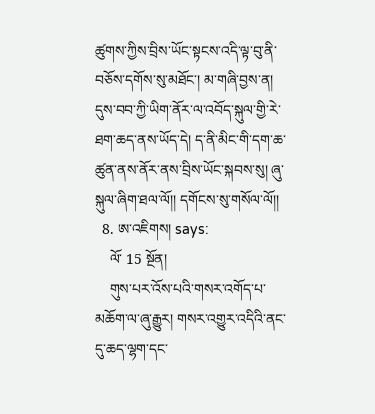ཚུགས་ཀྱིས་བྲིས་ཡོང་སྟངས་འདི་ལྟ་བུ་ནི་བཅོས་དགོས་སུ་མཐོང་། མ་གཞི་བྱས་ན། དུས་བབ་ཀྱི་ཡིག་ནོར་ལ་འབོད་སྐུལ་གྱི་རེ་ཐག་ཆད་ནས་ཡོད་དེ། ད་ནི་མིང་གི་དག་ཆ་ཚུན་ནས་ནོར་ནས་བྲིས་ཡོང་སྐབས་སུ། ཞུ་སྐུལ་ཞིག་ཐལ་ལོ།། དགོངས་སུ་གསོལ་ལོ།།
  8. ཨ་འཇིགས། says:
    ལོ་ 15 སྔོན།
    གུས་པར་འོས་པའི་གསར་འགོད་པ་མཆོག་ལ་ཞུ་རྒྱུར། གསར་འགྱུར་འདིའི་ནང་དུ་ཆད་ལྷག་དང་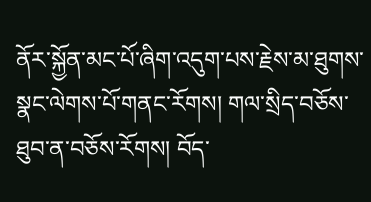ནོར་སྐྱོན་མང་པོ་ཞིག་འདུག་པས་རྗེས་མ་ཐུགས་སྣང་ལེགས་པོ་གནང་རོགས། གལ་སྲིད་བཅོས་ཐུབ་ན་བཅོས་རོགས། བོད་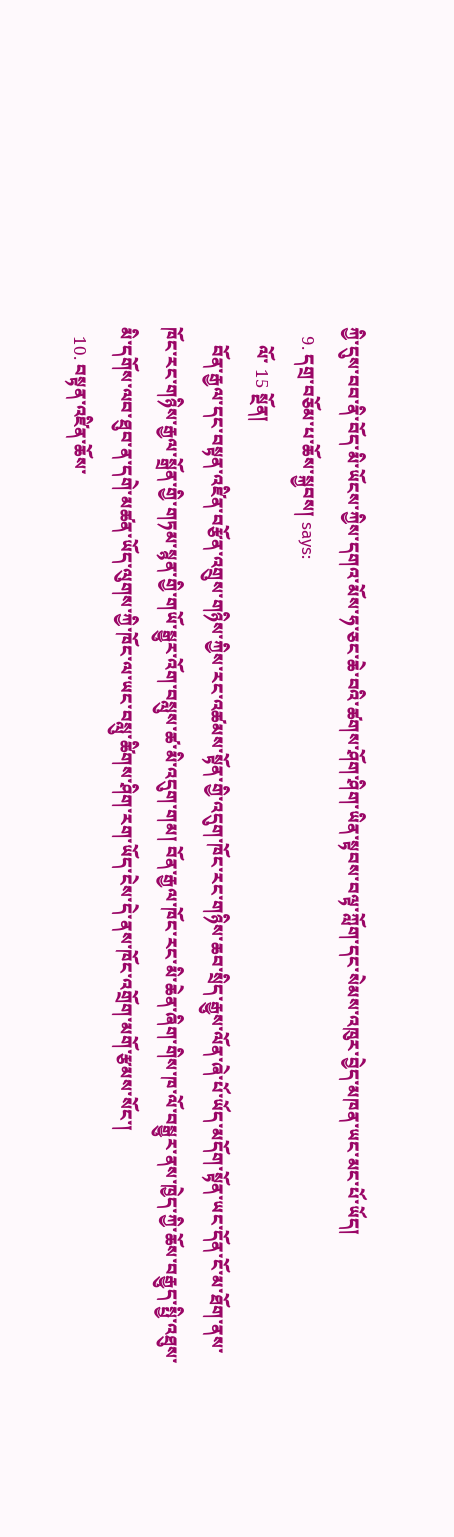ཀྱི་དུས་བབ་ནི་བོད་མི་ཡོངས་ཀྱིས་དགའ་མོས་ཧ་ཅང་ཆེ་བའི་ཚགས་ཤོག་ཤིག་ཡིན་སྟབས་བལྟ་ཀློག་དང་སེམས་འཁུར་བྱེད་མཁན་ཡང་མང་པོ་ཡོད།
  9. དགྲ་བཅོམ་པ་ཆོས་སྐྱབས། says:
    ལོ་ 15 སྔོན།
    བོན་རྒྱལ་དང་བསྟན་འཛིན་བརྩོན་འགྲུས་གཉིས་ཀྱིས་རང་འཚམས་སྟོན་གྱི་འདུག་ཁོང་རང་གཉིས་ཆབ་སྲིད་རྒྱུས་ལོན་ཞེ་པོ་ཡོད་མདོག་སྟོན་ཡང་དོན་ངོ་མ་ཐོག་ནས་ཁོང་རང་གཉིས་རྒྱལ་སྒྲོན་གྱི་གཏམ་སྙན་གྱི་གཡོ་སྒྱུར་འོག་བསླུས་ཚ་མི་འདུག་གམ། བོན་རྒྱལ་ཁོང་རང་མི་ཆེན་ཞིག་གིས་ཁ་ལོ་བསྒྱུར་ནས་ཁྱེད་ཀྱི་ཆོས་བརྒྱུད་སྤྱི་འཐུས་མི་དགོས་ལབ་ཐུབ་ན་དགེ་མཚན་ཡོད་ལུགས་ཀྱི་ཁོང་ལ་ཡང་བསླུ་ཚིགས་ཤིག་རག་ཡོད་ངེས་དེ་ནས་ཁོང་འགྲོག་མགོ་རྩམས་སོང་།
  10. བསྟན་འཛིན་ཆོས་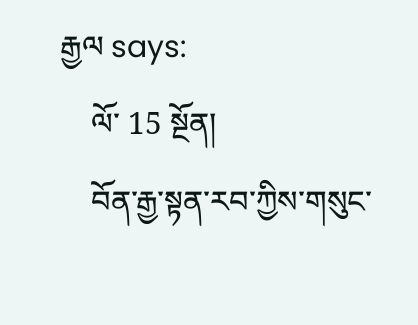རྒྱལ says:
    ལོ་ 15 སྔོན།
    བོན་རྒྱ་སྟན་རབ་ཀྱིས་གསུང་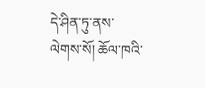དེ་ཤིན་ཏུ་ནས་ལེགས་སོ། ཆོལ་ཁའི་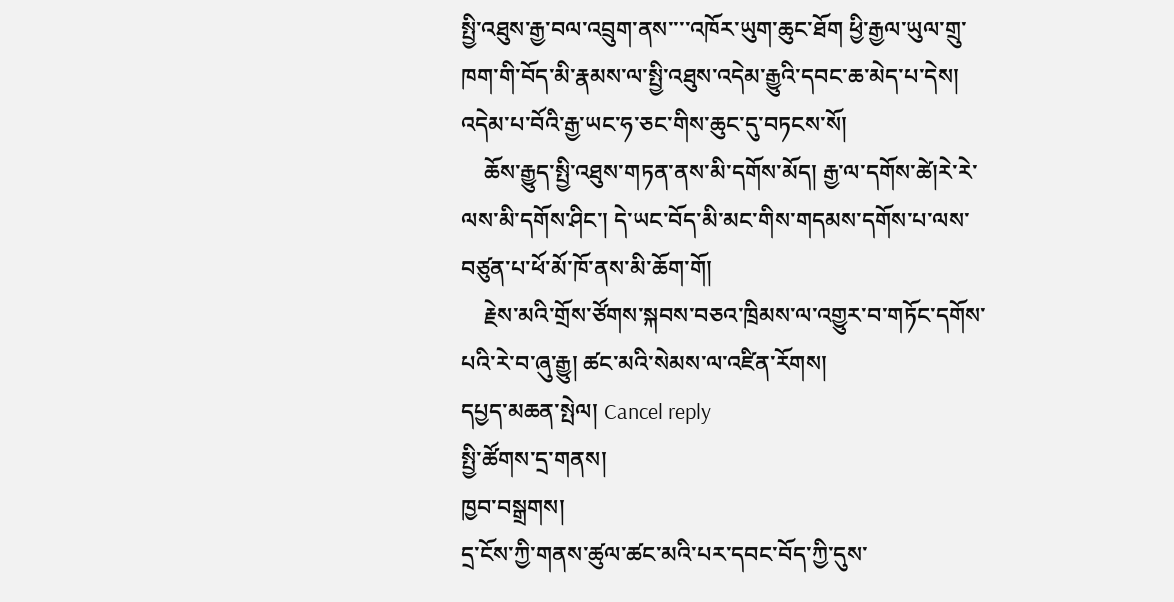སྤྱི་འཐུས་རྒྱ་བལ་འབྲུག་ནས་་་་འཁོར་ཡུག་ཆུང་ཐོག ཕྱི་རྒྱལ་ཡུལ་གྲུ་ཁག་གི་བོད་མི་རྣམས་ལ་སྤྱི་འཐུས་འདེམ་རྒྱུའི་དབང་ཆ་མེད་པ་དེས། འདེམ་པ་བོའི་རྒྱ་ཡང་ཧ་ཅང་གིས་ཆུང་དུ་བཏངས་སོ།
    ཆོས་རྒྱུད་སྤྱི་འཐུས་གཏན་ནས་མི་དགོས་མོད། རྒྱ་ལ་དགོས་ཚེ།རེ་རེ་ལས་མི་དགོས་ཤིང་། དེ་ཡང་བོད་མི་མང་གིས་གདམས་དགོས་པ་ལས་བཙུན་པ་ཕོ་མོ་ཁོ་ནས་མི་ཆོག་གོ།
    རྗེས་མའི་གྲོས་ཙོགས་སྐབས་བཅའ་ཁྲིམས་ལ་འགྱུར་བ་གཏོང་དགོས་པའི་རེ་བ་ཞུ་རྒྱུ། ཚང་མའི་སེམས་ལ་འཛིན་རོགས།
དཔྱད་མཆན་སྤེལ། Cancel reply
སྤྱི་ཚོགས་དྲ་གནས།
ཁྱབ་བསྒྲགས།
དྲ་ངོས་ཀྱི་གནས་ཚུལ་ཚང་མའི་པར་དབང་བོད་ཀྱི་དུས་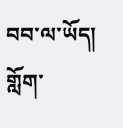བབ་ལ་ཡོད།
གློག་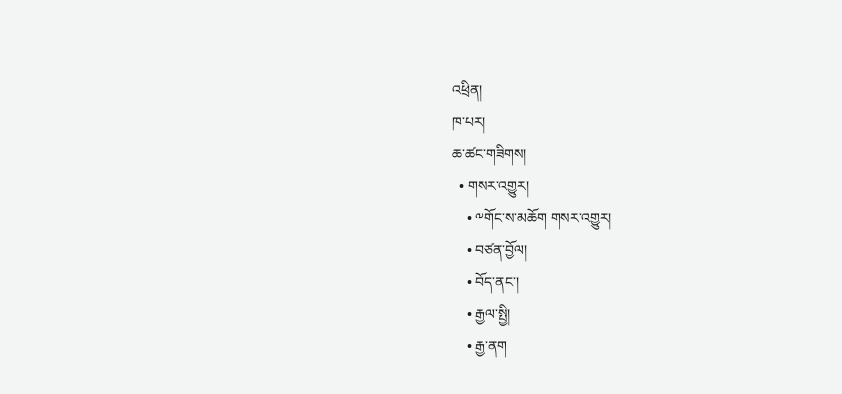འཕྲིན།
ཁ་པར།
ཆ་ཚང་གཟིགས།
  • གསར་འགྱུར།
    • ༸གོང་ས་མཆོག གསར་འགྱུར།
    • བཙན་བྱོལ།
    • བོད་ནང་།
    • རྒྱལ་སྤྱི།
    • རྒྱ་ནག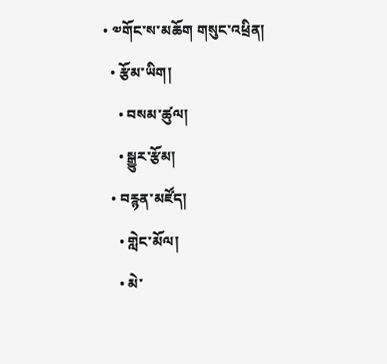• ༧གོང་ས་མཆོག གསུང་འཕྲིན།
  • རྩོམ་ཡིག།
    • བསམ་ཚུལ།
    • སྒྱུར་རྩོམ།
  • བརྙན་མཛོད།
    • གླེང་མོལ།
    • མེ་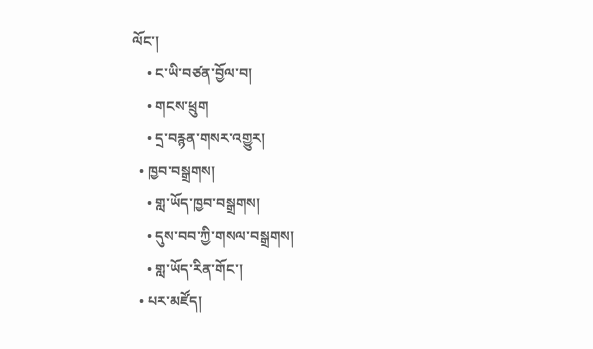ལོང་།
    • ང་ཡི་བཙན་བྱོལ་བ།
    • གངས་ཕྲུག
    • དྲ་བརྙན་གསར་འགྱུར།
  • ཁྱབ་བསྒྲགས།
    • གླ་ཡོད་ཁྱབ་བསྒྲགས།
    • དུས་བབ་ཀྱི་གསལ་བསྒྲགས།
    • གླ་ཡོད་རིན་གོང་།
  • པར་མཛོད།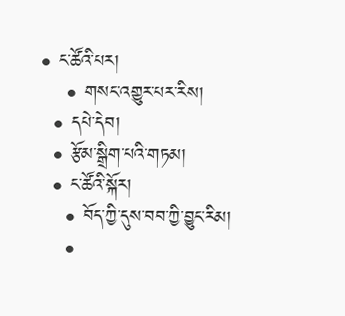• ང་ཚོའི་པར།
    • གསང་འགྱུར་པར་རིས།
  • དཔེ་དེབ།
  • རྩོམ་སྒྲིག་པའི་གཏམ།
  • ང་ཚོའི་སྐོར།
    • བོད་ཀྱི་དུས་བབ་ཀྱི་བྱུང་རིམ།
    •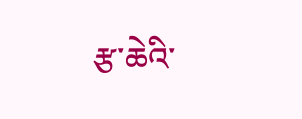རྩ་ཆེའི་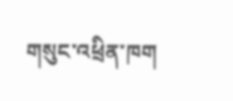གསུང་འཕྲིན་ཁག